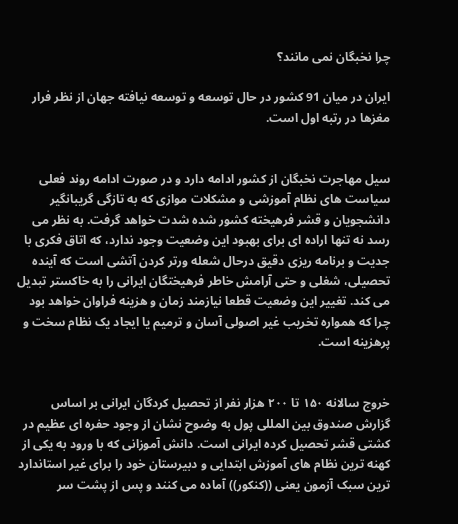چرا نخبگان نمی مانند؟

ایران در میان 91 کشور در حال توسعه و توسعه نیافته جهان از نظر فرار مغز‌ها در رتبه اول است.


سیل مهاجرت نخبگان از کشور ادامه دارد و در صورت ادامه روند فعلی سیاست های نظام آموزشی و مشکلات موازی که به تازگی گریبانگیر دانشجویان و قشر فرهیخته کشور شده شدت خواهد گرفت. به نظر می رسد نه تنها اراده ای برای بهبود این وضعیت وجود ندارد، که اتاق فکری با جدیت و برنامه ریزی دقیق درحال شعله ورتر کردن آتشی است که آینده تحصیلی، شغلی و حتی آرامش خاطر فرهیختگان ایرانی را به خاکستر تبدیل می کند. تغییر این وضعیت قطعا نیازمند زمان و هزینه فراوان خواهد بود چرا که همواره تخریب غیر اصولی آسان و ترمیم یا ایجاد یک نظام سخت و پرهزینه است.


خروج سالانه ۱۵۰ تا ۲۰۰ هزار نفر از تحصیل کردگان ایرانی بر اساس گزارش صندوق بین المللی پول به وضوح نشان از وجود حفره ای عظیم در کشتی قشر تحصیل کرده ایرانی است. دانش آموزانی که با ورود به یکی از کهنه ترین نظام های آموزش ابتدایی و دبیرستان خود را برای غیر استاندارد ترین سبک آزمون یعنی ((کنکور)) آماده می کنند و پس از پشت سر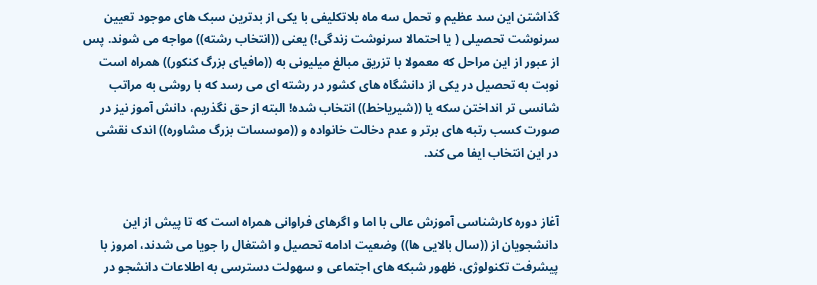گذاشتن این سد عظیم و تحمل سه ماه بلاتکلیفی با یکی از بدترین سبک های موجود تعیین سرنوشت تحصیلی ( یا احتمالا سرنوشت زندگی!) یعنی ((انتخاب رشته)) مواجه می شوند. پس از عبور از این مراحل که معمولا با تزریق مبالغ میلیونی به ((مافیای بزرگ کنکور)) همراه است نوبت به تحصیل در یکی از دانشگاه های کشور در رشته ای می رسد که با روشی به مراتب شانسی تر انداختن سکه یا ((شیریاخط)) انتخاب شده! البته از حق نگذریم، دانش آموز نیز در صورت کسب رتبه های برتر و عدم دخالت خانواده و ((موسسات بزرگ مشاوره)) اندک نقشی در این انتخاب ایفا می کند.


آغاز دوره کارشناسی آموزش عالی با اما و اگرهای فراوانی همراه است که تا پیش از این دانشجویان از ((سال بالایی ها)) وضعیت ادامه تحصیل و اشتغال را جویا می شدند، امروز با پیشرفت تکنولوژی، ظهور شبکه های اجتماعی و سهولت دسترسی به اطلاعات دانشجو در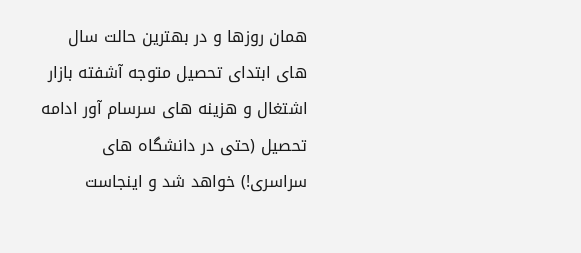همان روزها و در بهترین حالت سال های ابتدای تحصیل متوجه آشفته بازار اشتغال و هزینه های سرسام آور ادامه تحصیل (حتی در دانشگاه های سراسری!) خواهد شد و اینجاست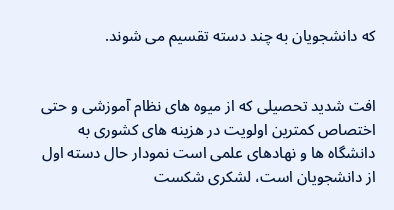که دانشجویان به چند دسته تقسیم می شوند.


افت شدید تحصیلی که از میوه های نظام آموزشی و حتی اختصاص کمترین اولویت در هزینه های کشوری به دانشگاه ها و نهادهای علمی است نمودار حال دسته اول از دانشجویان است، لشکری شکست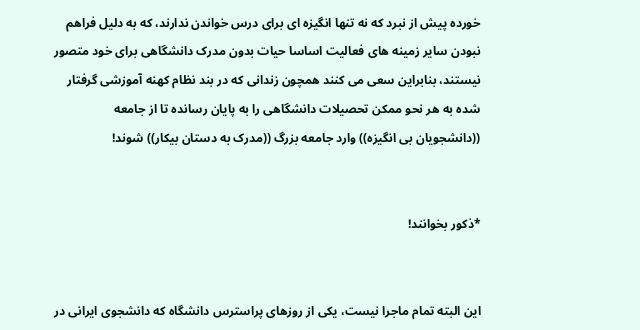خورده پیش از نبرد که نه تنها انگیزه ای برای درس خواندن ندارند، که به دلیل فراهم نبودن سایر زمینه های فعالیت اساسا حیات بدون مدرک دانشگاهی برای خود متصور نیستند، بنابراین سعی می کنند همچون زندانی که در بند نظام کهنه آموزشی گرفتار شده به هر نحو ممکن تحصیلات دانشگاهی را به پایان رسانده تا از جامعه ((دانشجویان بی انگیزه)) وارد جامعه بزرگ ((مدرک به دستان بیکار)) شوند!


*ذکور بخوانند!


این البته تمام ماجرا نیست، یکی از روزهای پراسترس دانشگاه که دانشجوی ایرانی در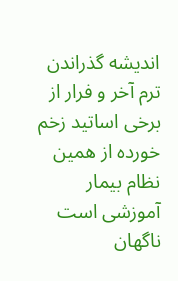اندیشه گذراندن ترم آخر و فرار از برخی اساتید زخم خورده از همین نظام بیمار آموزشی است ناگهان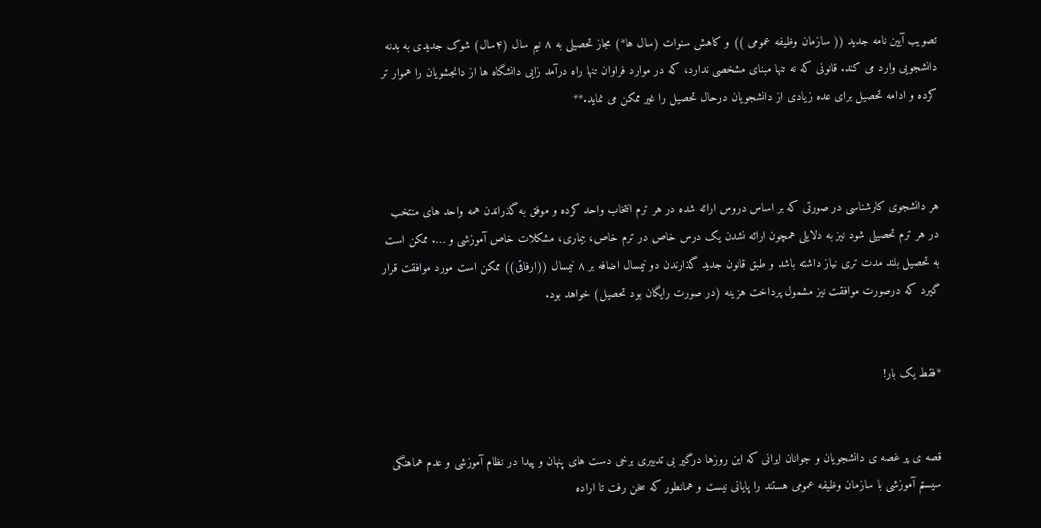تصویب آیین نامه جدید (( سازمان وظیفه عمومی )) و کاهش سنوات (سال ها*) مجاز تحصیلی به ۸ نیم سال (۴سال) شوک جدیدی به بدنه دانشجویی وارد می کند. قانونی که نه تنها مبنای مشخصی ندارد، که در موارد فراوان تنها راه درآمد زایی دانشگاه ها از دانجشویان را هموار تر کرده و ادامه تحصیل برای عده زیادی از دانشجویان درحال تحصیل را غیر ممکن می نماید.**



هر دانشجوی کارشناسی در صورتی که بر اساس دروس ارائه شده در هر ترم انتخاب واحد کرده و موفق به گذراندن همه واحد های منتخب در هر ترم تحصیلی شود نیز به دلایلی همچون ارائه نشدن یک درس خاص در ترم خاص، بیماری، مشکلات خاص آموزشی و …. ممکن است به تحصیل بلند مدت تری نیاز داشته باشد و طبق قانون جدید گذارندن دو نیمسال اضافه بر ۸ نیمسال ((ارفاقی)) ممکن است مورد موافقت قرار گیرد که درصورت موافقت نیز مشمول پرداخت هزینه (در صورت رایگان بود تحصیل) خواهد بود.


*فقط یک بار!


قصه ی پر غصه ی دانشجویان و جوانان ایرانی که این روزها درگیر بی تدبیری برخی دست های پنهان و پیدا در نظام آموزشی و عدم هماهنگی سیستم آموزشی با سازمان وظیفه عمومی هستند را پایانی نیست و همانطور که سخن رفت تا اراده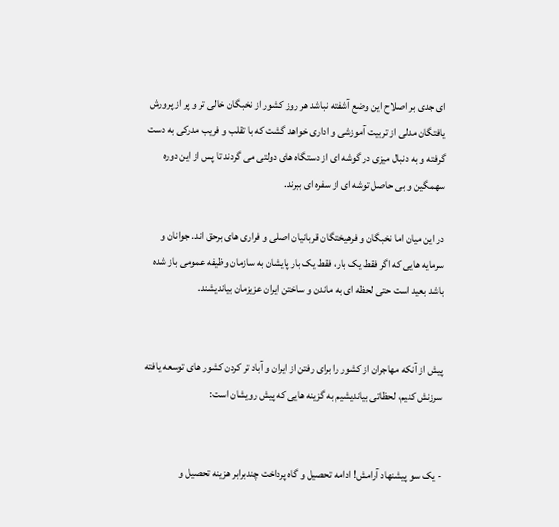ای جدی بر اصلاح این وضع آشفته نباشد هر روز کشور از نخبگان خالی تر و پر از پرورش یافتگان مدلی از تربیت آموزشی و اداری خواهد گشت که با تقلب و فریب مدرکی به دست گرفته و به دنبال میزی در گوشه ای از دستگاه های دولتی می گردند تا پس از این دوره سهمگین و بی حاصل توشه ای از سفره ای ببرند.

در این میان اما نخبگان و فرهیختگان قربانیان اصلی و فراری های برحق اند. جوانان و سرمایه هایی که اگر فقط یک بار، فقط یک بار پایشان به سازمان وظیفه عمومی باز شده باشد بعید است حتی لحظه ای به ماندن و ساختن ایران عزیزمان بیاندیشند.


پیش از آنکه مهاجران از کشور را برای رفتن از ایران و آباد تر کردن کشور های توسعه یافته سرزنش کنیم، لحظاتی بیاندیشیم به گزینه هایی که پیش رویشان است:


- یک سو پیشنهاد آرامش! ادامه تحصیل و گاه پرداخت چندبرابر هزینه تحصیل و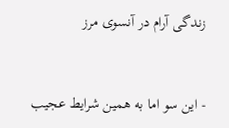زندگی آرام در آنسوی مرز


- این سو اما به همین شرایط عجیب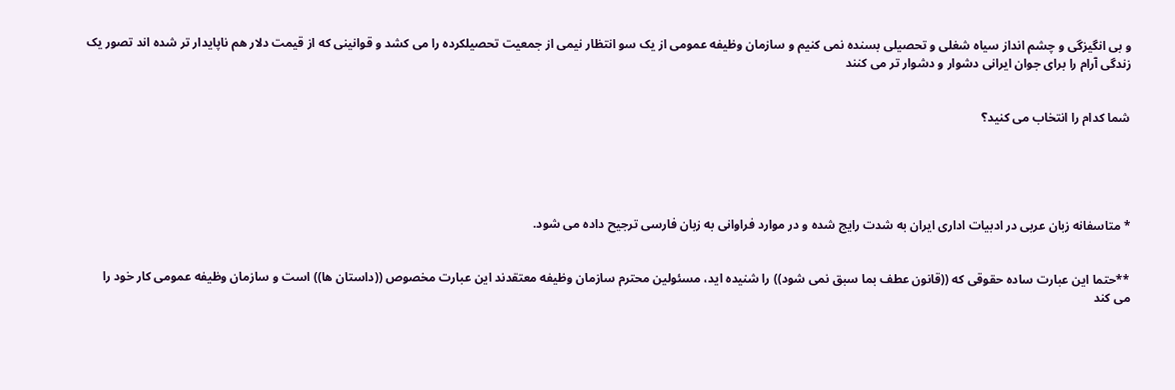و بی انگیزگی و چشم انداز سیاه شغلی و تحصیلی بسنده نمی کنیم و سازمان وظیفه عمومی از یک سو انتظار نیمی از جمعیت تحصیلکرده را می کشد و قوانینی که از قیمت دلار هم ناپایدار تر شده اند تصور یک زندگی آرام را برای جوان ایرانی دشوار و دشوار تر می کنند


شما کدام را انتخاب می کنید؟





* متاسفانه زبان عربی در ادبیات اداری ایران به شدت رایج شده و در موارد فراوانی به زبان فارسی ترجیح داده می شود.


**حتما این عبارت ساده حقوقی که ((قانون عطف بما سبق نمی شود)) را شنیده اید، مسئولین محترم سازمان وظیفه معتقدند این عبارت مخصوص ((داستان ها)) است و سازمان وظیفه عمومی کار خود را می کند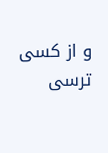و از کسی ترسی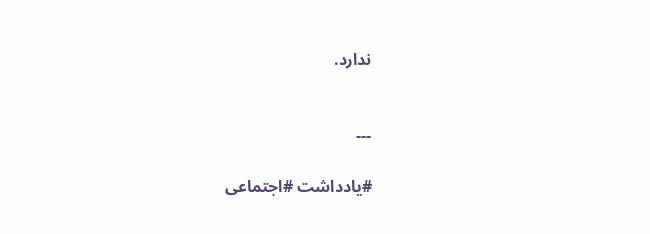ندارد.


---

#یادداشت #اجتماعی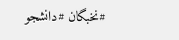#نخبگان #دانشجو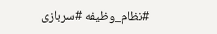#نظام_وظیفه #سربازی